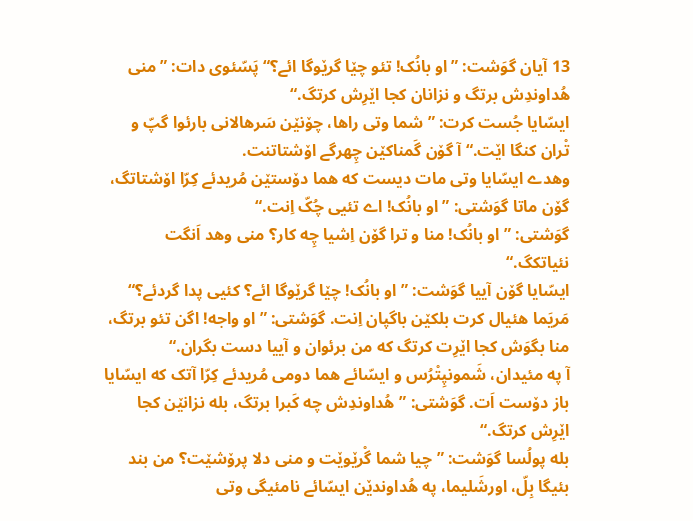13 آیان گوَشت: ”او بانُک! تئو چێا گرێوگا ائے؟“ پَسّئوی دات: ”منی هُداوندِش برتگ و نزانان کجا اێرِش کرتگ.“
ایسّایا جُست کرت: ”شما وتی راها، چۆنێن سَرهالانی بارئوا گپّ و تْران کنگا اێت.“ آ گۆن گَمناکێن چِهرگے اۆشتاتنت.
وهدے ایسّایا وتی مات دیست که هما دۆستێن مُریدئے کِرّا اۆشتاتگ، گۆن ماتا گوَشتی: ”او بانُک! اے تئیی چُکّ اِنت.“
گوَشتی: ”او بانُک! منا و ترا گۆن اِشیا چِه کار؟ منی وهد اَنگت نئیاتکگ.“
ایسّایا گۆن آییا گوَشت: ”او بانُک! چێا گرێوگا ائے؟ کئیی پدا گردئے؟“ مَریَما هئیال کرت بلکێن باگپان اِنت. گوَشتی: ”او واجه! اگن تئو برتگ، منا بگوَش کجا اێرِت کرتگ که من برئوان و آییا دست بگران.“
آ په مئیدان، شَمونپِتْرُس و ایسّائے هما دومی مُریدئے کِرّا آتک که ایسّایا باز دۆست اَت. گوَشتی: ”هُداوندِش چه کَبرا برتگ، بله نزانێن کجا اێرِش کرتگ.“
بله پولُسا گوَشت: ”چیا شما گْرێوێت و منی دلا پرۆشێت؟ من بند بئیگا بِلّ، اورشَلیما، په هُداوندێن ایسّائے نامئیگی وتی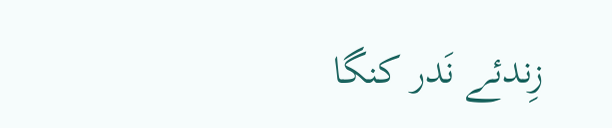زِندئے نَدر کنگا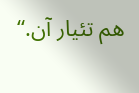هم تئیار آن.“